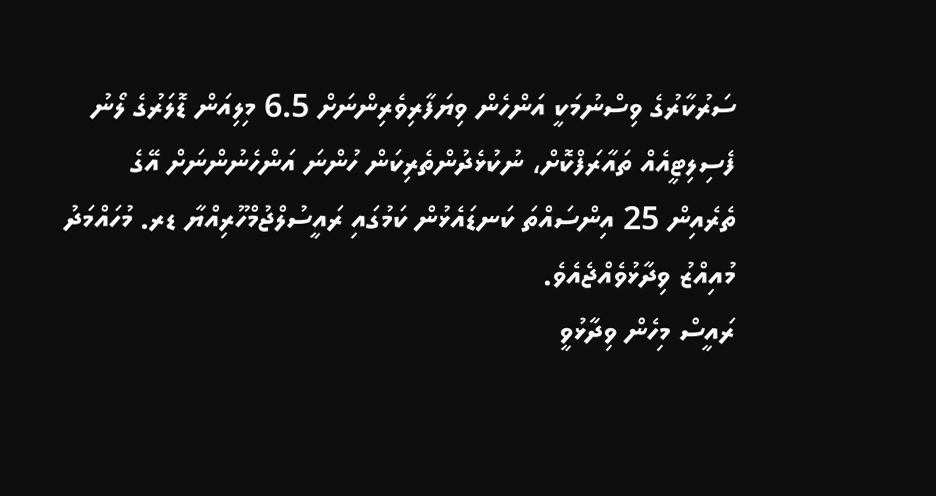ސަރުކާރުގެ ވިސްނުމަކީ އަންހެން ވިޔަފާރިވެރިންނަށް 6.5 މިލިއަން ޑޮލަރުގެ ލޯނު ފެސިލިޓީއެއް ތައާރަފްކޮށް، ނުކުޅެދުންތެރިކަން ހުންނަ އަންހެނުންނަށް އޭގެ ތެރެއިން 25 އިންސައްތަ ކަނޑައެޅުން ކަމުގައި ރައީސުލްޖުމްހޫރިއްޔާ ޑރ. މުހައްމަދު މުއިއްޒު ވިދާޅުވެއްޖެއެވެ.
ރައީސް މިހެން ވިދާޅުވީ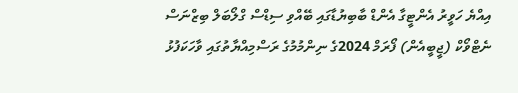އިއްޔެ ހަވީރު އެންޓީގާ އެންޑް ބާބިޔުޑާގައި ބޭއްވި ސިޑްސް ގްލޯބަލް ބިޒްނަސް ނެޓްވޯކް (ޖީބީއެން) ފޯރަމް 2024ގެ ނިންމުމުގެ ރަސްމިއްޔާތުގައި ވާހަކަފުޅު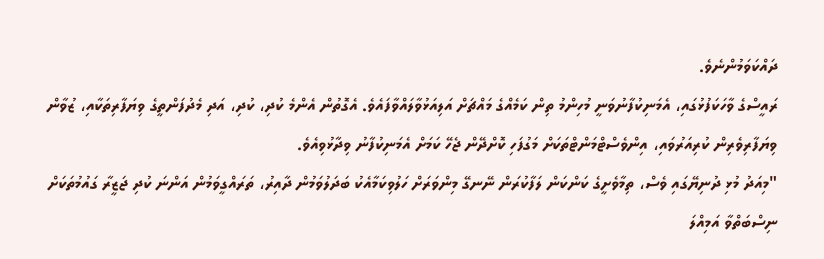ދައްކަވަމުންނެވެ.
ރައީސްގެ ވާހަކަފުޅުގައި، އެމަނިކުފާނުވަނީ މުހިންމު ތިން ކަމެއްގެ މައްޗަށް އަލިއަޅުވާލައްވާފައެވެ. އެގޮތުން އެންމެ ކުދި، ކުދި، އަދި މެދުފަންތީގެ ވިޔަފާރިތަކާއި، ޒުވާން ވިޔަފާރިވެރިން ކުރިއަރުވައި، އިންވެސްޓްމަންޓްތަކަށް މަގުފަހި ކޮށްދޭން ޖެހޭ ކަމަށް އެމަނިކުފާނު ވިދާޅުވިއެވެ.
"މިއަދު މުޅި ދުނިޔޭގައި ވެސް، ތިމާވެށީގެ ކަންކަން ލަފާކުރަން ނޭނގޭ މިންވަރަށް ހަލުވިކަމާއެކު ބަދަލުވަމުން ދާއިރު، ތަރައްގީވަމުން އަންނަ ކުދި ޖަޒީރާ ގައުމުތަކަށް ނިސްބަތްވާ އަމިއްލަ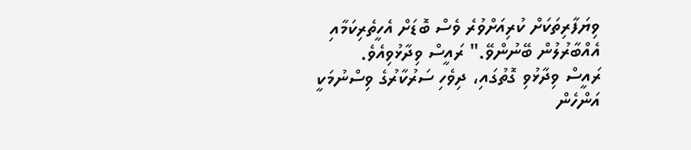ވިޔަފާރިތަކަށް ކުރިއަށްވުރެ ވެސް ބޮޑަށް އެހީތެރިކަމާއި އެއްބާރުލުން ބޭނުންވޭ." ރައީސް ވިދާޅުވިއެވެ.
ރައީސް ވިދާޅުވި ގޮތުގައި، ދިވެހި ސަރުކާރުގެ ވިސްނުމަކީ އަންހެން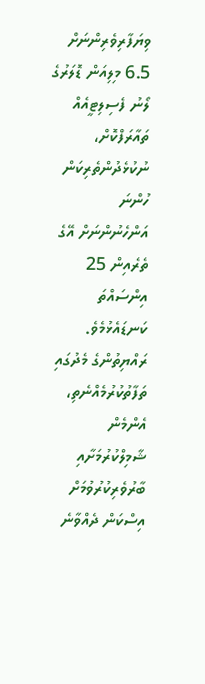ވިޔަފާރިވެރިންނަށް 6.5 މިލިއަން ޑޮލަރުގެ ލޯނު ފެސިލިޓީއެއް ތައާރަފްކޮށް، ނުކުޅެދުންތެރިކަން ހުންނަ އަންހެނުންނަށް އޭގެ ތެރެއިން 25 އިންސައްތަ ކަނޑައެޅުމެވެ.
ރައްޔިތުންގެ މެދުގައި ތަފާތުކުރުމެއްނެތި، އެންމެން ޝާމިލްކުރުމަށާއި ބާރުވެރިކުރުވުމަށް އިސްކަން ދެއްވާނެ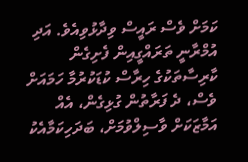ކަމަށް ވެސް ރައީސް ވިދާޅުވިއެވެ. އަދި އުމްރާނީ ތަރައްގީއިން ފެށިގެން ކާރިސާތަކުގެ ހިރާސް ކުޑަކުރުމާ ހަމައަށް ވެސް، ދެ ފަރާތުން ގުޅިގެން، އެއް އަމާޒަކަށް ވާސިލްވުމަށް، ބަދަހިކަމާއެކު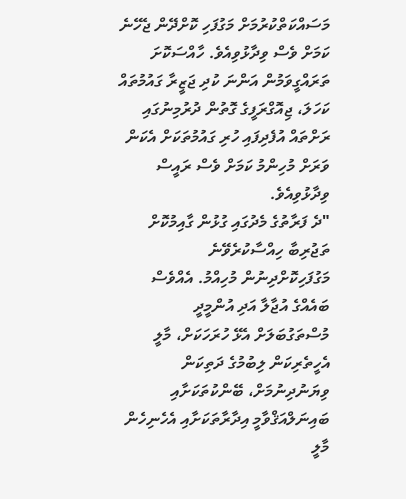މަސައްކަތްކުރުމަށް މަގުފަހި ކޮށްދޭން ޖެހޭނެ ކަމަށް ވެސް ވިދާޅުވިއެވެ. ހާއްސަކޮށަ ތަރައްގީވަމުން އަންނަ ކުދި ޖަޒީރާ ގައުމުތައް ކަހަލަ، ޖިއޮގްރަފީގެ ގޮތުން ދުރުމިނުގައި ރަށްތައް އުފެދިފައި ހުރި ގައުމުތަކަށް އެކަން ވަރަށް މުހިންމު ކަމަށް ވެސް ރައީސް ވިދާޅުވިއެވެ.
"ދެ ފަރާތުގެ މެދުގައި ގުޅުން ގާއިމުކޮށް ތަޖުރިބާ ހިއްސާކުރެވޭނެ މަގުފަހިކޮށްދިނުން މުހިއްމު. އެއްވެސް ބައެއްގެ އުޖާލާ އަދި އުންމީދީ މުސްތަގުބަލަށް އެޅޭ ހުރަހަކަށް، މާލީ އެހީތެރިކަން ލިބުމުގެ ދަތިކަން ވިޔަނުދިނުމަށް، ބޭންކުތަކަށާއި ބައިނަލްއަޤްވާމީ އިދާރާތަކަށާއި އެހެނިހެން މާލީ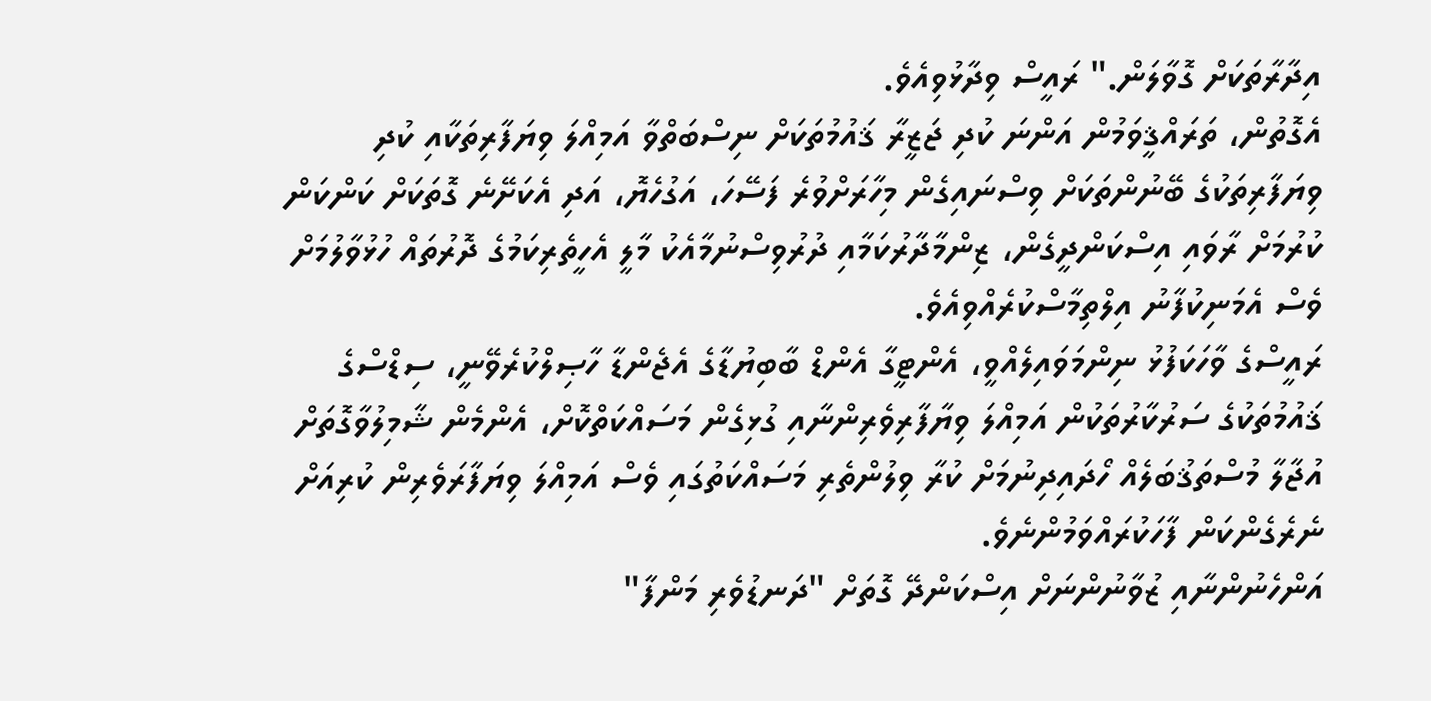އިދާރާތަކަށް ގޮވާލަން." ރައީސް ވިދާޅުވިއެވެ.
އެގޮތުން، ތަރައްޤީވަމުން އަންނަ ކުދި ޖަޒީރާ ޤައުމުތަކަށް ނިސްބަތްވާ އަމިއްލަ ވިޔަފާރިތަކާއި ކުދި ވިޔަފާރިތަކުގެ ބޭނުންތަކަށް ވިސްނައިގެން މިހާރަށްވުރެ ފަސޭހަ، އަގުހެޔޮ، އަދި އެކަށޭނެ ގޮތަކަށް ކަންކަން ކުރުމަށް ރާވައި އިސްކަންދީގެން، ޒިންމާދާރުކަމާއި ދުރުވިސްނުމާއެކު މާލީ އެހީތެރިކަމުގެ ދޮރުތައް ހުޅުވާލުމަށް ވެސް އެމަނިކުފާނު އިލްތިމާސްކުރެއްވިއެވެ.
ރައީސްގެ ވާހަކަފުޅު ނިންމަވައިލެއްވީ، އެންޓީގާ އެންޑް ބާބިޔުޑާގެ އެޖެންޑާ ހާޞިލްކުރެވޭނީ، ސިޑްސްގެ ޤައުމުތަކުގެ ސަރުކާރުތަކުން އަމިއްލަ ވިޔާފާރިވެރިންނާއި ގުޅިގެން މަސައްކަތްކޮށް، އެންމެން ޝާމިލުވާގޮތަށް އުޖާލާ މުސްތަޤުބަލެއް ހޯދައިދިނުމަށް ކުރާ ވިލުންތެރި މަސައްކަތުގައި ވެސް އަމިއްލަ ވިޔަފާރަވެރިން ކުރިއަށް ނެރެގެންކަން ފާހަކުރައްވަމުންނެވެ.
އަންހެނުންނާއި ޒުވާނުންނަށް އިސްކަންދޭ ގޮތަށް "ދަނޑުވެރި މަންފާ"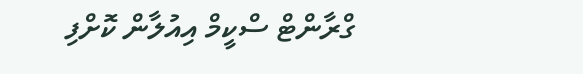ގްރާންޓް ސްކީމް އިއުލާން ކޮށްފި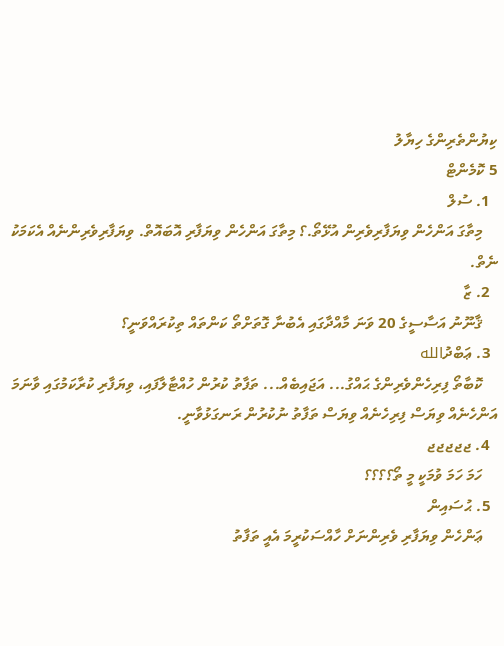ކިޔުންތެރިންގެ ހިޔާލު
5 ކޮމެންޓް
  1. ސުލް
    މިތާގަ އަންހެން ވިޔަފާރިވެރިން އުޅޭތޯ.؟ މިތާގަ އަންހެން ވިޔަފާރި އޮބައޮތް. ވިޔަފާރިވެރިންނެއް އެކަމަކު ނެތް.
  2. ޒާ
    ޤާނޫނު އަސާސީގެ 20 ވަނަ މާއްދާގައި އެބުނާ ގޮތަށްތޯ ކަންތައް ތިކުރައްވަނީ؟
  3. ޢަބްދުالله
    ކޮބާތޯ ފިރިހެންވެރިންގެ ޙައްގު... އަޖައިބެއް... ތަފާތު ކުރުން ހުއްޓާލާފައި، ވިޔަފާރި ކުރާކަމުގައި ވާނަމަ އަންހެނެއް ވިޔަސް ފިރިހެނެއް ވިޔަސް ތަފާތު ނުކުރުން ރަނގަޅުވާނީ.
  4. ޖޖޖޖޖ
    ހަމަ ހަމަ ވުމަކީ މީ ތޯ؟؟؟؟
  5. ޙުސައިން
    ޢަންހެން ވިޔަފާރި ވެރިންނަށް ހާއްސަކުރީމަ އެއީ ތަފާތު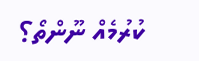ކުރުމެއް ނޫންތޯ؟